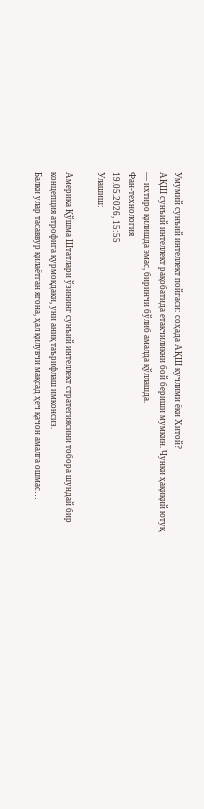Умумий сунъий интеллект пойгаси: соҳада АҚШ кучлими ёки Хитой?
АҚШ сунъий интеллект рақобатида етакчиликни бой бериши мумкин. Чунки ҳақиқий ютуқ — ихтиро қилишда эмас, биринчи бўлиб амалда қўллашда.
Фан-технология
19.05.2026, 15:55
Улашиш:

Америка Қўшма Штатлари ўзининг сунъий интеллект стратегиясини тобора шундай бир концепция атрофига қурмоқдаки, уни аниқ таърифлаш имконсиз.
Балки улар тасаввур қилаётган ягона, ҳал қилувчи мақсад ҳеч қачон амалга ошмас…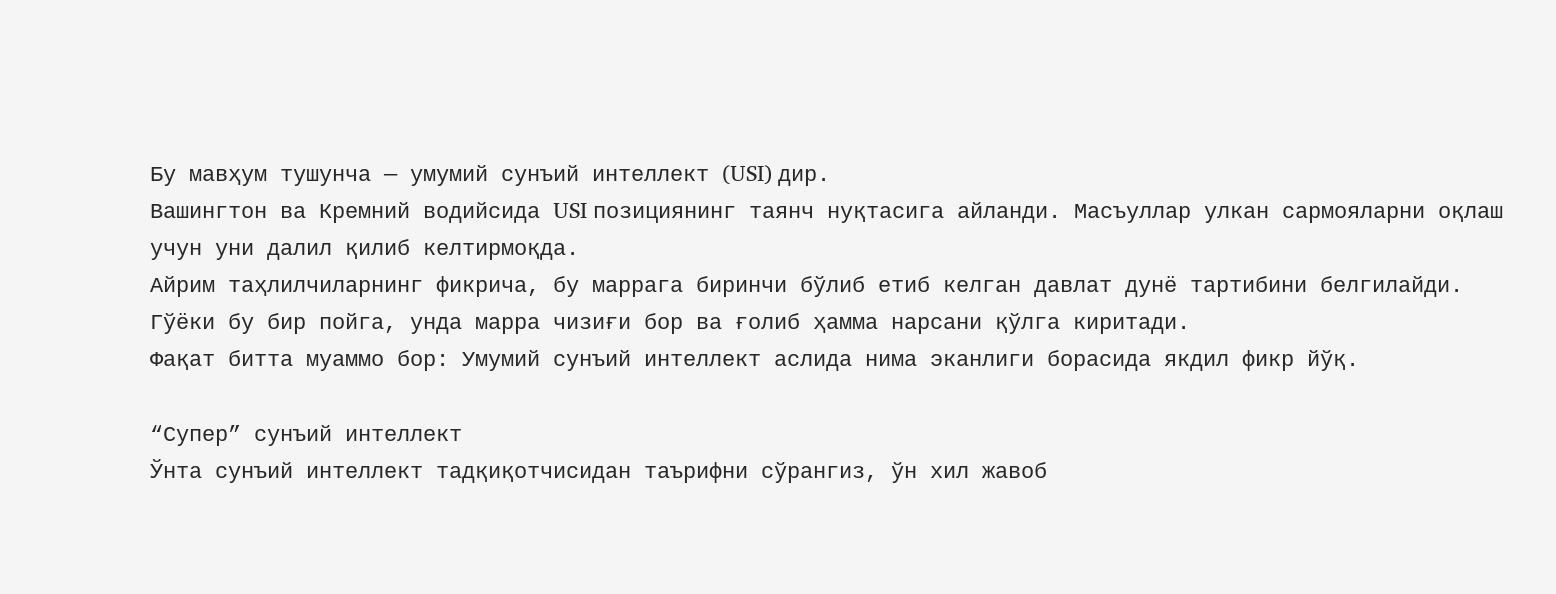Бу мавҳум тушунча — умумий сунъий интеллект (USI) дир.
Вашингтон ва Кремний водийсида USI позициянинг таянч нуқтасига айланди. Масъуллар улкан сармояларни оқлаш учун уни далил қилиб келтирмоқда.
Айрим таҳлилчиларнинг фикрича, бу маррага биринчи бўлиб етиб келган давлат дунё тартибини белгилайди.
Гўёки бу бир пойга, унда марра чизиғи бор ва ғолиб ҳамма нарсани қўлга киритади.
Фақат битта муаммо бор: Умумий сунъий интеллект аслида нима эканлиги борасида якдил фикр йўқ.

“Супер” сунъий интеллект
Ўнта сунъий интеллект тадқиқотчисидан таърифни сўрангиз, ўн хил жавоб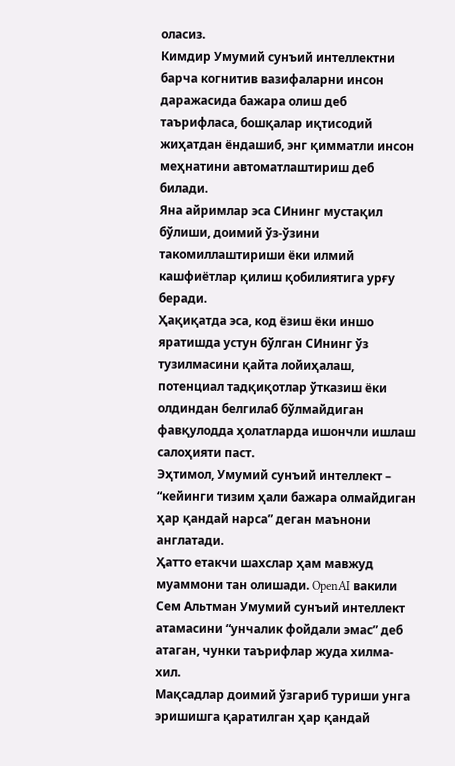оласиз.
Кимдир Умумий сунъий интеллектни барча когнитив вазифаларни инсон даражасида бажара олиш деб таърифласа, бошқалар иқтисодий жиҳатдан ёндашиб, энг қимматли инсон меҳнатини автоматлаштириш деб билади.
Яна айримлар эса СИнинг мустақил бўлиши, доимий ўз-ўзини такомиллаштириши ёки илмий кашфиётлар қилиш қобилиятига урғу беради.
Ҳақиқатда эса, код ёзиш ёки иншо яратишда устун бўлган СИнинг ўз тузилмасини қайта лойиҳалаш, потенциал тадқиқотлар ўтказиш ёки олдиндан белгилаб бўлмайдиган фавқулодда ҳолатларда ишончли ишлаш салоҳияти паст.
Эҳтимол, Умумий сунъий интеллект – “кейинги тизим ҳали бажара олмайдиган ҳар қандай нарса” деган маънони англатади.
Ҳатто етакчи шахслар ҳам мавжуд муаммони тан олишади. OpenAI вакили Сем Альтман Умумий сунъий интеллект атамасини “унчалик фойдали эмас” деб атаган, чунки таърифлар жуда хилма-хил.
Мақсадлар доимий ўзгариб туриши унга эришишга қаратилган ҳар қандай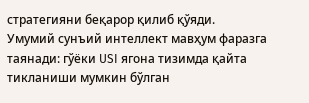стратегияни беқарор қилиб қўяди.
Умумий сунъий интеллект мавҳум фаразга таянади: гўёки USI ягона тизимда қайта тикланиши мумкин бўлган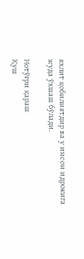яхлит қобилиятдир ва у инсон идрокига жуда ўхшаш бўлади.

Нотўғри қараш
Қуш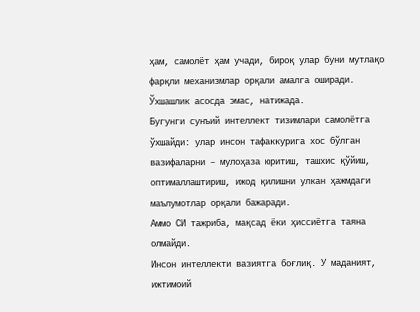ҳам, самолёт ҳам учади, бироқ улар буни мутлақо фарқли механизмлар орқали амалга оширади. Ўхшашлик асосда эмас, натижада.
Бугунги сунъий интеллект тизимлари самолётга ўхшайди: улар инсон тафаккурига хос бўлган вазифаларни – мулоҳаза юритиш, ташхис қўйиш, оптималлаштириш, ижод қилишни улкан ҳажмдаги маълумотлар орқали бажаради.
Аммо СИ тажриба, мақсад ёки ҳиссиётга таяна олмайди.
Инсон интеллекти вазиятга боғлиқ. У маданият, ижтимоий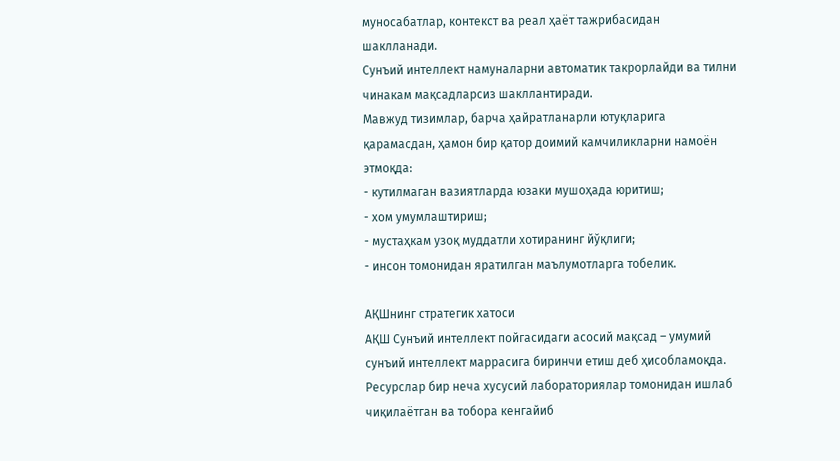муносабатлар, контекст ва реал ҳаёт тажрибасидан шаклланади.
Сунъий интеллект намуналарни автоматик такрорлайди ва тилни чинакам мақсадларсиз шакллантиради.
Мавжуд тизимлар, барча ҳайратланарли ютуқларига қарамасдан, ҳамон бир қатор доимий камчиликларни намоён этмоқда:
- кутилмаган вазиятларда юзаки мушоҳада юритиш;
- хом умумлаштириш;
- мустаҳкам узоқ муддатли хотиранинг йўқлиги;
- инсон томонидан яратилган маълумотларга тобелик.

АҚШнинг стратегик хатоси
АҚШ Сунъий интеллект пойгасидаги асосий мақсад – умумий сунъий интеллект маррасига биринчи етиш деб ҳисобламоқда.
Ресурслар бир неча хусусий лабораториялар томонидан ишлаб чиқилаётган ва тобора кенгайиб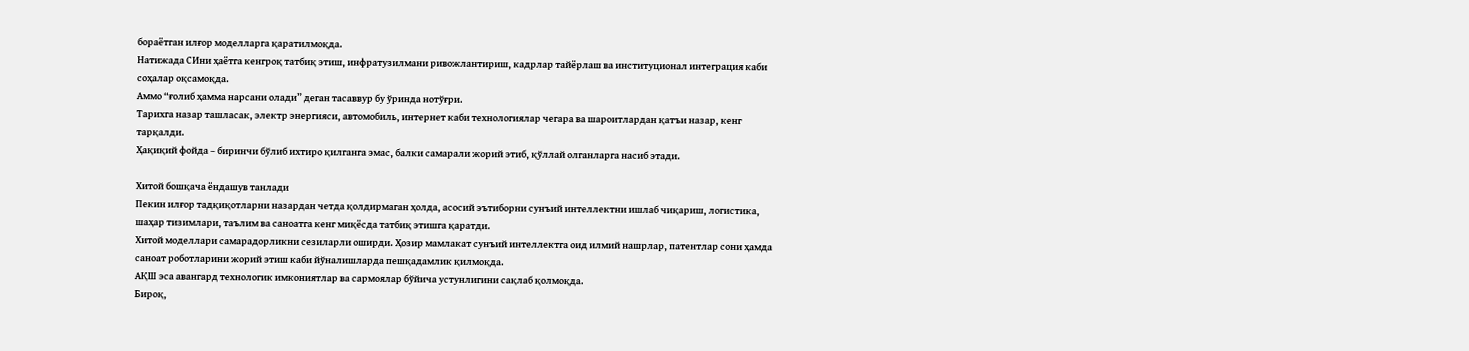бораётган илғор моделларга қаратилмоқда.
Натижада СИни ҳаётга кенгроқ татбиқ этиш, инфратузилмани ривожлантириш, кадрлар тайёрлаш ва институционал интеграция каби соҳалар оқсамоқда.
Аммо “ғолиб ҳамма нарсани олади” деган тасаввур бу ўринда нотўғри.
Тарихга назар ташласак, электр энергияси, автомобиль, интернет каби технологиялар чегара ва шароитлардан қатъи назар, кенг тарқалди.
Ҳақиқий фойда – биринчи бўлиб ихтиро қилганга эмас, балки самарали жорий этиб, қўллай олганларга насиб этади.

Хитой бошқача ёндашув танлади
Пекин илғор тадқиқотларни назардан четда қолдирмаган ҳолда, асосий эътиборни сунъий интеллектни ишлаб чиқариш, логистика, шаҳар тизимлари, таълим ва саноатга кенг миқёсда татбиқ этишга қаратди.
Хитой моделлари самарадорликни сезиларли оширди. Ҳозир мамлакат сунъий интеллектга оид илмий нашрлар, патентлар сони ҳамда саноат роботларини жорий этиш каби йўналишларда пешқадамлик қилмоқда.
АҚШ эса авангард технологик имкониятлар ва сармоялар бўйича устунлигини сақлаб қолмоқда.
Бироқ,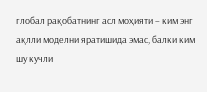глобал рақобатнинг асл моҳияти – ким энг ақлли моделни яратишида эмас, балки ким шу кучли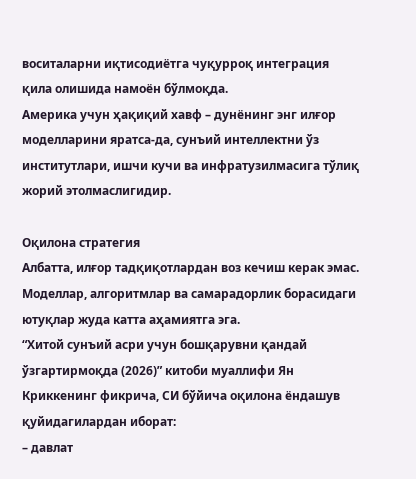воситаларни иқтисодиётга чуқурроқ интеграция қила олишида намоён бўлмоқда.
Америка учун ҳақиқий хавф – дунёнинг энг илғор моделларини яратса-да, сунъий интеллектни ўз институтлари, ишчи кучи ва инфратузилмасига тўлиқ жорий этолмаслигидир.

Оқилона стратегия
Албатта, илғор тадқиқотлардан воз кечиш керак эмас. Моделлар, алгоритмлар ва самарадорлик борасидаги ютуқлар жуда катта аҳамиятга эга.
“Хитой сунъий асри учун бошқарувни қандай ўзгартирмоқда (2026)” китоби муаллифи Ян Криккенинг фикрича, СИ бўйича оқилона ёндашув қуйидагилардан иборат:
– давлат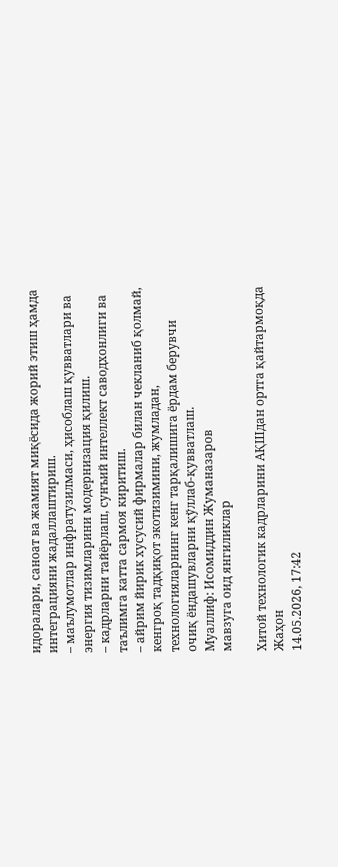идоралари, саноат ва жамият миқёсида жорий этиш ҳамда интеграцияни жадаллаштириш.
– маълумотлар инфратузилмаси, ҳисоблаш қувватлари ва энергия тизимларини модернизация қилиш.
– кадрларни тайёрлаш, сунъий интеллект саводхонлиги ва таълимга катта сармоя киритиш.
– айрим йирик хусусий фирмалар билан чекланиб қолмай, кенгроқ тадқиқот экотизимини, жумладан, технологияларнинг кенг тарқалишига ёрдам берувчи очиқ ёндашувларни қўллаб-қувватлаш.
Муаллиф: Исомиддин Жуманазаров
мавзуга оид янгиликлар

Хитой технологик кадрларини АҚШдан ортга қайтармоқда
Жаҳон
14.05.2026, 17:42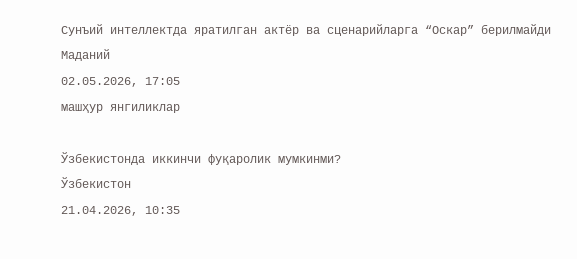Сунъий интеллектда яратилган актёр ва сценарийларга “Оскар” берилмайди
Маданий
02.05.2026, 17:05
машҳур янгиликлар

Ўзбекистонда иккинчи фуқаролик мумкинми?
Ўзбекистон
21.04.2026, 10:35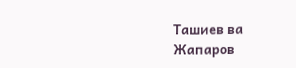Ташиев ва Жапаров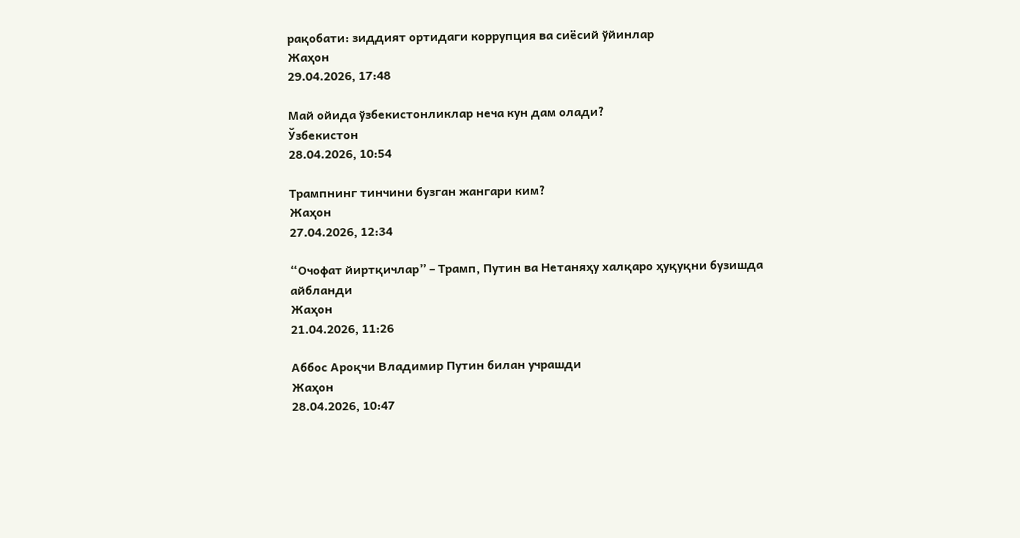рақобати: зиддият ортидаги коррупция ва сиёсий ўйинлар
Жаҳон
29.04.2026, 17:48

Май ойида ўзбекистонликлар неча кун дам олади?
Ўзбекистон
28.04.2026, 10:54

Трампнинг тинчини бузган жангари ким?
Жаҳон
27.04.2026, 12:34

“Очофат йиртқичлар” – Трамп, Путин ва Нетаняҳу халқаро ҳуқуқни бузишда айбланди
Жаҳон
21.04.2026, 11:26

Аббос Ароқчи Владимир Путин билан учрашди
Жаҳон
28.04.2026, 10:47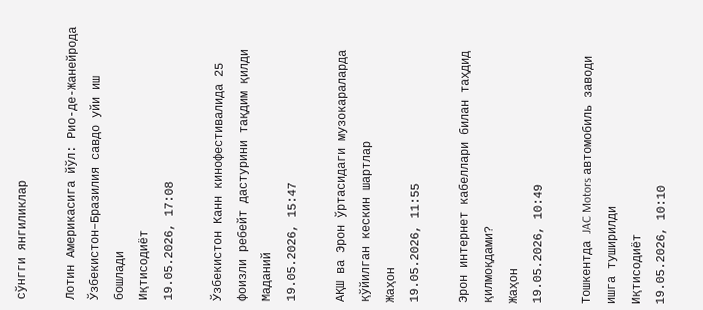сўнгги янгиликлар

Лотин Америкасига йўл: Рио-де-Жанейрода Ўзбекистон–Бразилия савдо уйи иш бошлади
Иқтисодиёт
19.05.2026, 17:08

Ўзбекистон Канн кинофестивалида 25 фоизли ребейт дастурини тақдим қилди
Маданий
19.05.2026, 15:47

АҚШ ва Эрон ўртасидаги музокараларда қўйилган кескин шартлар
Жаҳон
19.05.2026, 11:55

Эрон интернет кабеллари билан таҳдид қилмоқдами?
Жаҳон
19.05.2026, 10:49

Тошкентда JAC Motors автомобиль заводи ишга туширилди
Иқтисодиёт
19.05.2026, 10:10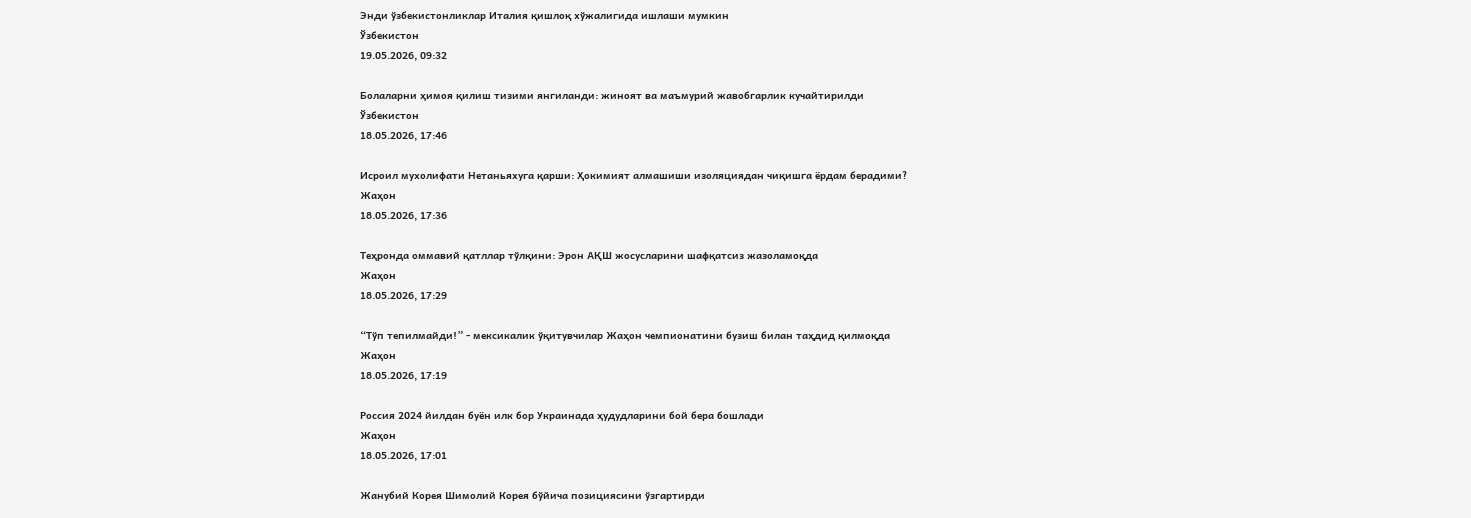Энди ўзбекистонликлар Италия қишлоқ хўжалигида ишлаши мумкин
Ўзбекистон
19.05.2026, 09:32

Болаларни ҳимоя қилиш тизими янгиланди: жиноят ва маъмурий жавобгарлик кучайтирилди
Ўзбекистон
18.05.2026, 17:46

Исроил мухолифати Нетаньяхуга қарши: Ҳокимият алмашиши изоляциядан чиқишга ёрдам берадими?
Жаҳон
18.05.2026, 17:36

Теҳронда оммавий қатллар тўлқини: Эрон АҚШ жосусларини шафқатсиз жазоламоқда
Жаҳон
18.05.2026, 17:29

“Тўп тепилмайди!” - мексикалик ўқитувчилар Жаҳон чемпионатини бузиш билан таҳдид қилмоқда
Жаҳон
18.05.2026, 17:19

Россия 2024 йилдан буён илк бор Украинада ҳудудларини бой бера бошлади
Жаҳон
18.05.2026, 17:01

Жанубий Корея Шимолий Корея бўйича позициясини ўзгартирди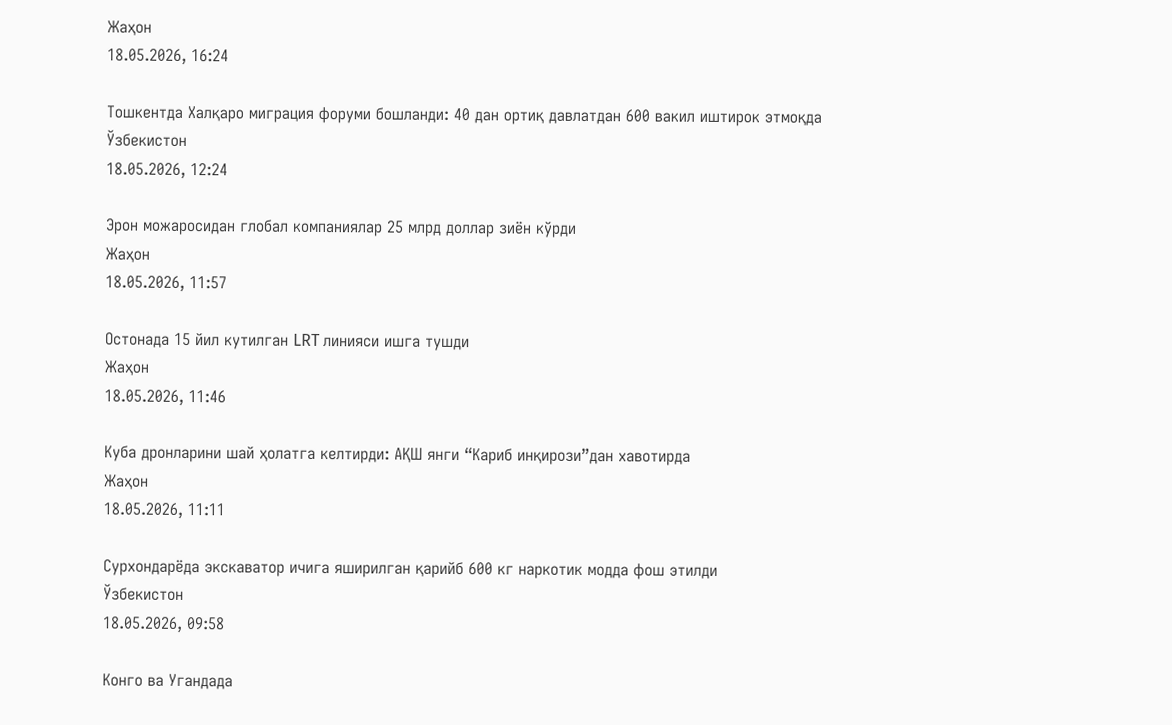Жаҳон
18.05.2026, 16:24

Тошкентда Халқаро миграция форуми бошланди: 40 дан ортиқ давлатдан 600 вакил иштирок этмоқда
Ўзбекистон
18.05.2026, 12:24

Эрон можаросидан глобал компаниялар 25 млрд доллар зиён кўрди
Жаҳон
18.05.2026, 11:57

Остонада 15 йил кутилган LRT линияси ишга тушди
Жаҳон
18.05.2026, 11:46

Куба дронларини шай ҳолатга келтирди: АҚШ янги “Кариб инқирози”дан хавотирда
Жаҳон
18.05.2026, 11:11

Сурхондарёда экскаватор ичига яширилган қарийб 600 кг наркотик модда фош этилди
Ўзбекистон
18.05.2026, 09:58

Конго ва Угандада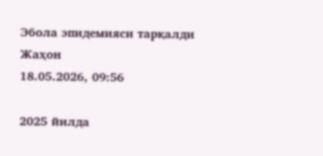Эбола эпидемияси тарқалди
Жаҳон
18.05.2026, 09:56

2025 йилда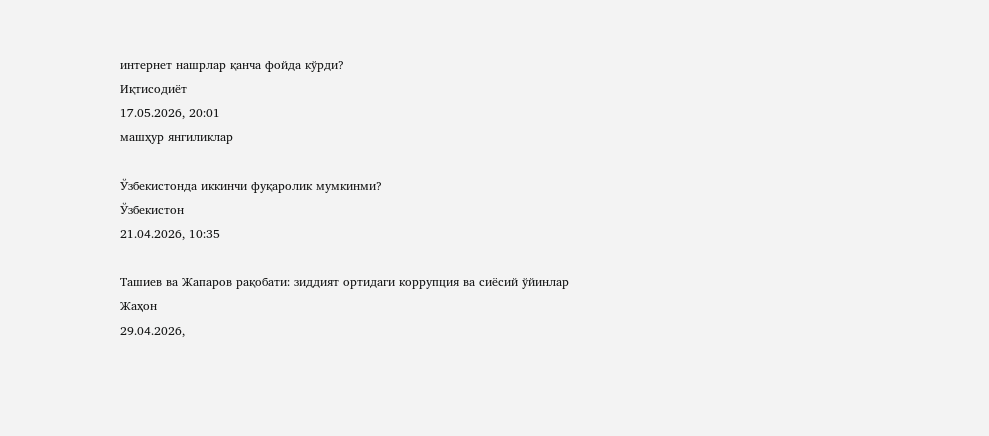интернет нашрлар қанча фойда кўрди?
Иқтисодиёт
17.05.2026, 20:01
машҳур янгиликлар

Ўзбекистонда иккинчи фуқаролик мумкинми?
Ўзбекистон
21.04.2026, 10:35

Ташиев ва Жапаров рақобати: зиддият ортидаги коррупция ва сиёсий ўйинлар
Жаҳон
29.04.2026,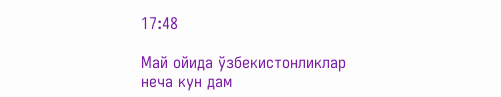17:48

Май ойида ўзбекистонликлар неча кун дам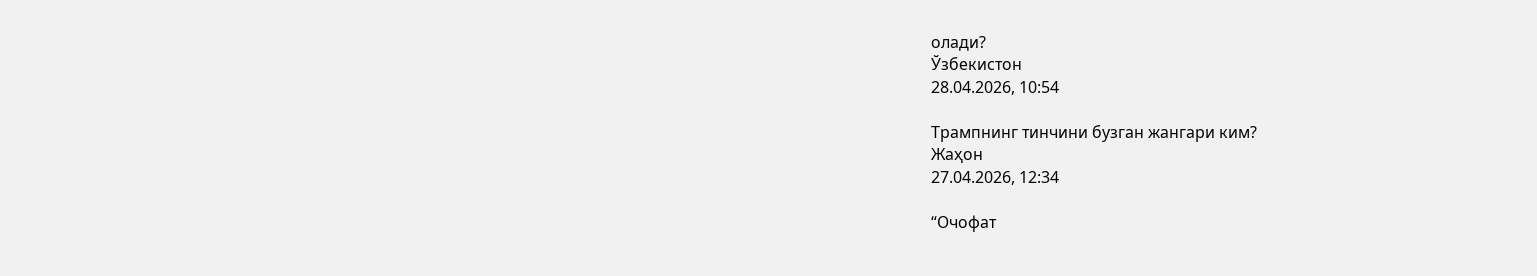олади?
Ўзбекистон
28.04.2026, 10:54

Трампнинг тинчини бузган жангари ким?
Жаҳон
27.04.2026, 12:34

“Очофат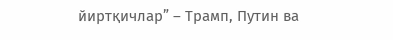йиртқичлар” – Трамп, Путин ва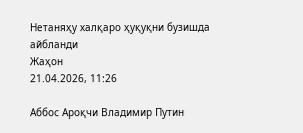Нетаняҳу халқаро ҳуқуқни бузишда айбланди
Жаҳон
21.04.2026, 11:26

Аббос Ароқчи Владимир Путин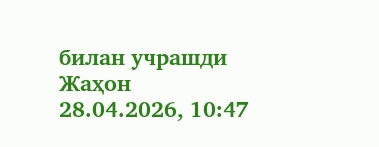билан учрашди
Жаҳон
28.04.2026, 10:47